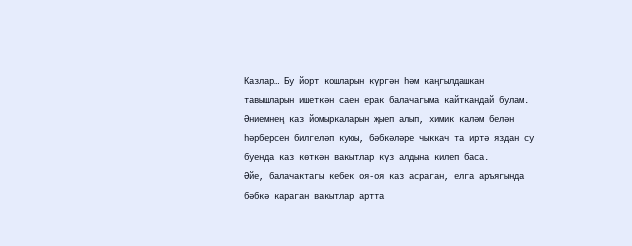Казлар… Бу йорт кошларын күргән һәм каңгылдашкан тавышларын ишеткән саен ерак балачагыма кайткандай булам. Әниемнең каз йомыркаларын җыеп алып, химик каләм белән һәрберсен билгеләп куюы, бәбкәләре чыккач та иртә яздан су буенда каз көткән вакытлар күз алдына килеп баса.
Әйе, балачактагы кебек оя-оя каз асраган, елга аръягында бәбкә караган вакытлар артта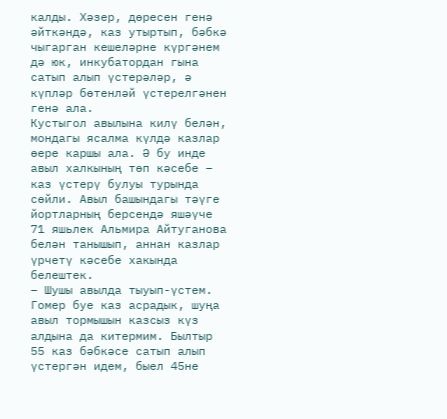калды. Хәзер, дөресен генә әйткәндә, каз утыртып, бәбкә чыгарган кешеләрне күргәнем дә юк, инкубатордан гына сатып алып үстерәләр, ә күпләр бөтенләй үстерелгәнен генә ала.
Кустыгол авылына килү белән, мондагы ясалма күлдә казлар өере каршы ала. Ә бу инде авыл халкының төп кәсебе – каз үстерү булуы турында сөйли. Авыл башындагы тәүге йортларның берсендә яшәүче 71 яшьлек Альмира Айтуганова белән танышып, аннан казлар үрчетү кәсебе хакында белештек.
– Шушы авылда тыуып-үстем. Гомер буе каз асрадык, шуңа авыл тормышын казсыз күз алдына да китермим. Былтыр 55 каз бәбкәсе сатып алып үстергән идем, быел 45не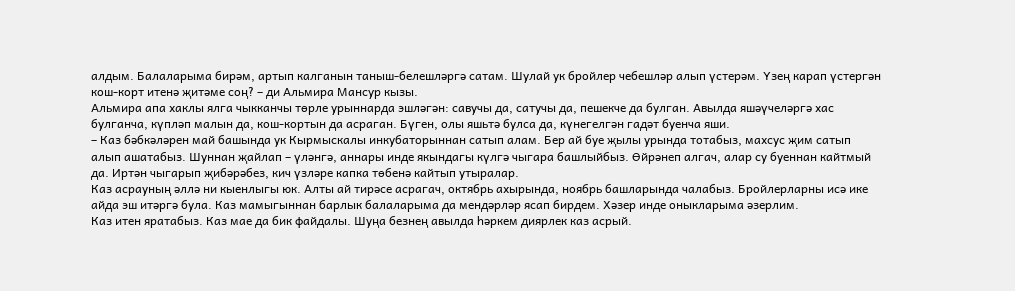алдым. Балаларыма бирәм, артып калганын таныш-белешләргә сатам. Шулай ук бройлер чебешләр алып үстерәм. Үзең карап үстергән кош-корт итенә җитәме соң? – ди Альмира Мансур кызы.
Альмира апа хаклы ялга чыкканчы төрле урыннарда эшләгән: савучы да, сатучы да, пешекче да булган. Авылда яшәүчеләргә хас булганча, күпләп малын да, кош-кортын да асраган. Бүген, олы яшьтә булса да, күнегелгән гадәт буенча яши.
– Каз бәбкәләрен май башында ук Кырмыскалы инкубаторыннан сатып алам. Бер ай буе җылы урында тотабыз, махсус җим сатып алып ашатабыз. Шуннан җайлап – үләнгә, аннары инде якындагы күлгә чыгара башлыйбыз. Өйрәнеп алгач, алар су буеннан кайтмый да. Иртән чыгарып җибәрәбез, кич үзләре капка төбенә кайтып утыралар.
Каз асрауның әллә ни кыенлыгы юк. Алты ай тирәсе асрагач, октябрь ахырында, ноябрь башларында чалабыз. Бройлерларны исә ике айда эш итәргә була. Каз мамыгыннан барлык балаларыма да мендәрләр ясап бирдем. Хәзер инде оныкларыма әзерлим.
Каз итен яратабыз. Каз мае да бик файдалы. Шуңа безнең авылда һәркем диярлек каз асрый.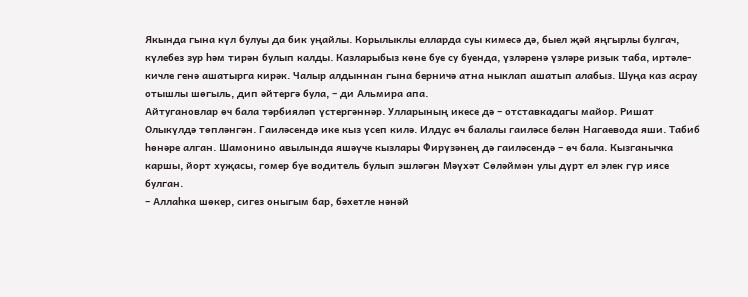Якында гына күл булуы да бик уңайлы. Корылыклы елларда суы кимесә дә, быел җәй яңгырлы булгач, күлебез зур һәм тирән булып калды. Казларыбыз көне буе су буенда, үзләренә үзләре ризык таба, иртәле-кичле генә ашатырга кирәк. Чалыр алдыннан гына берничә атна ныклап ашатып алабыз. Шуңа каз асрау
отышлы шөгыль, дип әйтергә була, – ди Альмира апа.
Айтугановлар өч бала тәрбияләп үстергәннәр. Улларының икесе дә – отставкадагы майор. Ришат Олыкүлдә төпләнгән. Гаиләсендә ике кыз үсеп килә. Илдус өч балалы гаиләсе белән Нагаевода яши. Табиб һөнәре алган. Шамонино авылында яшәүче кызлары Фирүзәнең дә гаиләсендә – өч бала. Кызганычка каршы, йорт хуҗасы, гомер буе водитель булып эшләгән Мәүхәт Сөләймән улы дүрт ел элек гүр иясе булган.
– Аллаһка шөкер, сигез оныгым бар, бәхетле нәнәй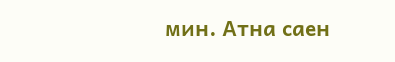мин. Атна саен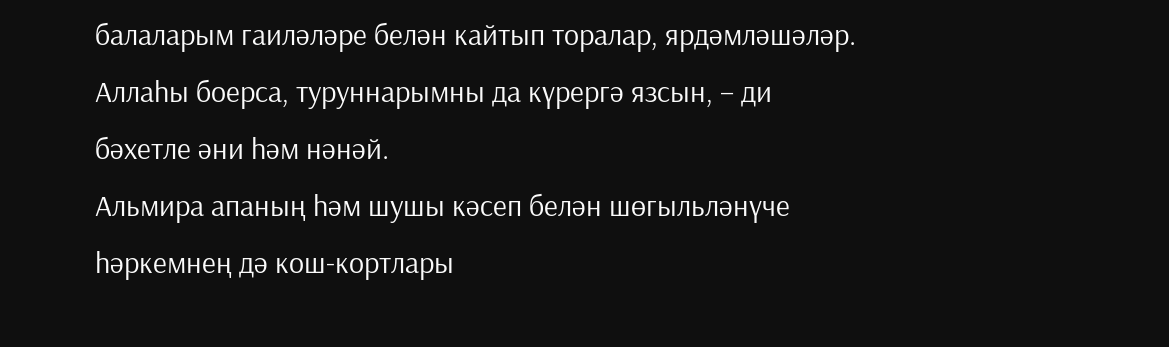балаларым гаиләләре белән кайтып торалар, ярдәмләшәләр. Аллаһы боерса, туруннарымны да күрергә язсын, – ди бәхетле әни һәм нәнәй.
Альмира апаның һәм шушы кәсеп белән шөгыльләнүче һәркемнең дә кош-кортлары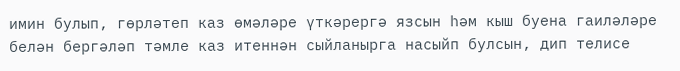имин булып, гөрләтеп каз өмәләре үткәрергә язсын һәм кыш буена гаиләләре белән бергәләп тәмле каз итеннән сыйланырга насыйп булсын, дип телисе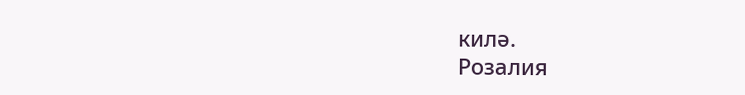килә.
Розалия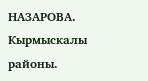НАЗАРОВА.
Кырмыскалы районы.